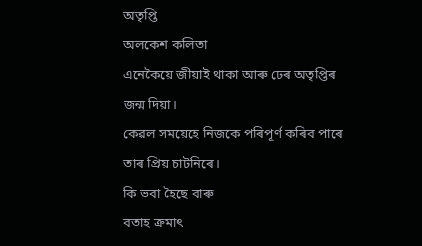অতৃপ্তি
অলকেশ কলিতা
এনেকৈয়ে জীয়াই থাকা আৰু ঢেৰ অতৃপ্তিৰ জন্ম দিয়া।
কেৱল সময়েহে নিজকে পৰিপূৰ্ণ কৰিব পাৰে
তাৰ প্রিয় চাটনিৰে।
কি ভবা হৈছে বাৰু
বতাহ ক্ৰমাৎ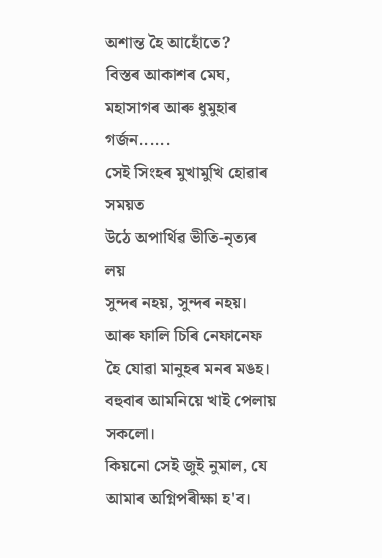অশান্ত হৈ আহোঁতে?
বিস্তৰ আকাশৰ মেঘ, মহাসাগৰ আৰু ধুমুহাৰ গৰ্জন......
সেই সিংহৰ মুখামুখি হোৱাৰ সময়ত
উঠে অপাৰ্থিৱ ভীতি-নৃত্যৰ লয়
সুন্দৰ নহয়, সুন্দৰ নহয়।
আৰু ফালি চিৰি নেফানেফ হৈ যোৱা মানুহৰ মনৰ মঙহ।
বহুবাৰ আমনিয়ে খাই পেলায় সকলো।
কিয়নো সেই জুই নুমাল, যে আমাৰ অগ্নিপৰীক্ষা হ'ব।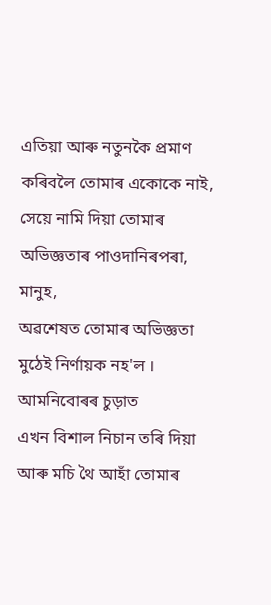এতিয়া আৰু নতুনকৈ প্ৰমাণ কৰিবলৈ তোমাৰ একোকে নাই,
সেয়ে নামি দিয়া তোমাৰ অভিজ্ঞতাৰ পাওদানিৰপৰা,
মানুহ,
অৱশেষত তোমাৰ অভিজ্ঞতা
মুঠেই নিৰ্ণায়ক নহ'ল ।
আমনিবোৰৰ চুড়াত
এখন বিশাল নিচান তৰি দিয়া
আৰু মচি থৈ আহাঁ তোমাৰ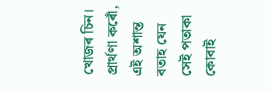খোজৰ চিন।
প্ৰাৰ্থণা কৰোঁ, এই অশান্ত বতাহ যেন
সেই পতাকা কোবাই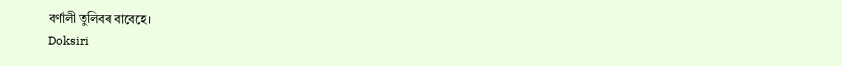বৰ্ণালী তুলিবৰ বাবেহে।
Doksiri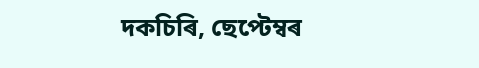দকচিৰি, ছেপ্টেম্বৰ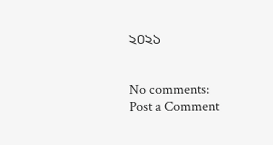২০২১


No comments:
Post a Comment